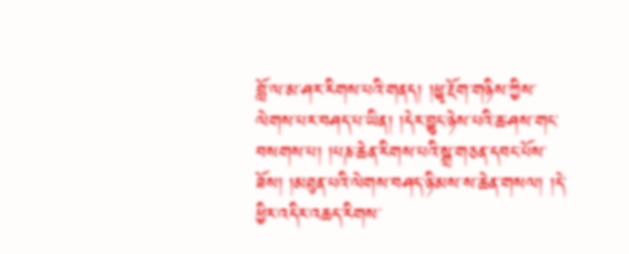བློ་ལ་མ་ཤར་རིགས་པའི་གནད། །ཕྱྭ་རྔོག་གཉིས་ཀྱིས་ལེགས་པར་བཤད་པ་ཡིན། །དེར་བྱུང་ཉེས་པའི་ཆ་ཤས་གང་བསགས་པ། །པཎ་ཆེན་རིགས་པའི་སྒྲ་གཅན་དབང་པོས་ཟོས། །མཐུན་པའི་ལེགས་བཤད་ཉི་མས་ས་ཆེན་གསལ། །དེ་ཕྱིར་འདིར་འཆད་རིགས་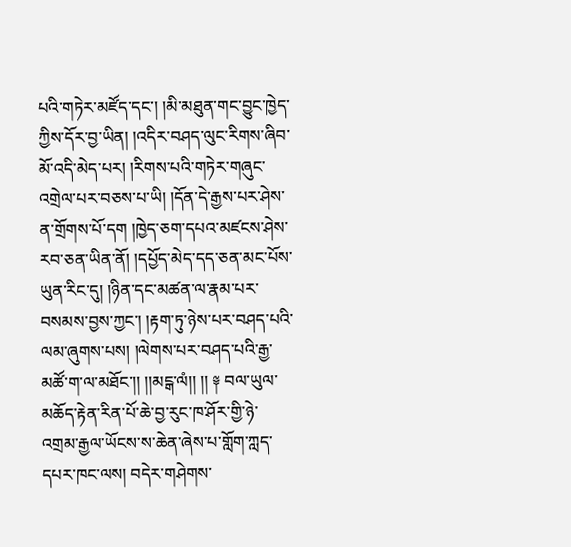པའི་གཏེར་མཛོད་དང་། །མི་མཐུན་གང་བྱུང་ཁྱེད་ཀྱིས་དོར་བྱ་ཡིན། །འདིར་བཤད་ལུང་རིགས་ཞིབ་མོ་འདི་མེད་པར། །རིགས་པའི་གཏེར་གཞུང་འགྲེལ་པར་བཅས་པ་ཡི། །དོན་དེ་རྒྱས་པར་ཤེས་ན་གྲོགས་པོ་དག །ཁྱེད་ཅག་དཔའ་མཛངས་ཤེས་རབ་ཅན་ཡིན་ནོ། །དཔྱོད་མེད་དད་ཅན་མང་པོས་ཡུན་རིང་དུ། །ཉིན་དང་མཚན་ལ་རྣམ་པར་བསམས་བྱས་ཀྱང་། །རྟག་ཏུ་ཉེས་པར་བཤད་པའི་ལམ་ཞུགས་པས། །ལེགས་པར་བཤད་པའི་རྒྱ་མཚོ་ག་ལ་མཐོང་།། །།མངྒ་ལཾ།། །། ༈ བལ་ཡུལ་མཆོད་རྟེན་རིན་པོ་ཆེ་བྱ་རུང་ཁ་ཤོར་གྱི་ཉེ་འགྲམ་རྒྱལ་ཡོངས་ས་ཆེན་ཞེས་པ་གློག་ཀླད་དཔར་ཁང་ལས། བདེར་གཤེགས་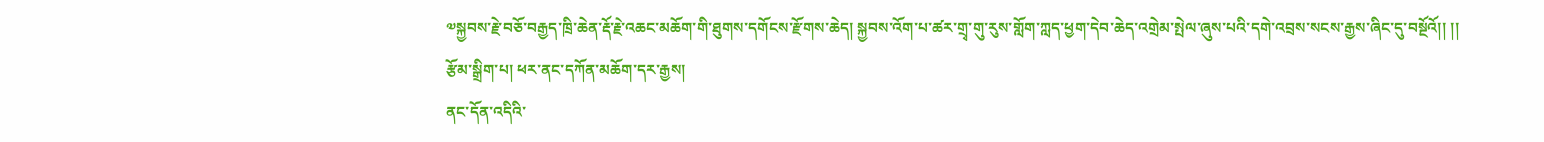༧སྐྱབས་རྗེ་བཅོ་བརྒྱད་ཁྲི་ཆེན་རྡོ་རྗེ་འཆང་མཆོག་གི་ཐུགས་དགོངས་རྫོགས་ཆེད། སྐྱབས་འོག་པ་ཚར་གྲྭ་གུ་རུས་གློག་ཀླད་ཕྱག་དེབ་ཆེད་འགྲེམ་སྤེལ་ཞུས་པའི་དགེ་འབྲས་སངས་རྒྱས་ཞིང་དུ་བསྔོའོ།། །།
རྩོམ་སྒྲིག་པ། ཕར་ནང་དཀོན་མཆོག་དར་རྒྱས།
ནང་དོན་འདིའི་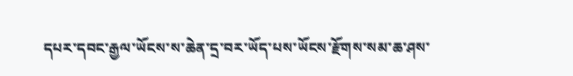དཔར་དབང་རྒྱལ་ཡོངས་ས་ཆེན་དྲ་བར་ཡོད་པས་ཡོངས་རྫོགས་སམ་ཆ་ཤས་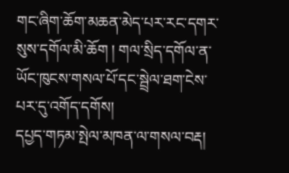གང་ཞིག་ཆོག་མཆན་མེད་པར་རང་དགར་སུས་དགོལ་མི་ཆོག ། གལ་སྲིད་དགོལ་ན་ཡོང་ཁུངས་གསལ་པོ་དང་སྦྲེལ་ཐག་ངེས་པར་དུ་འགོད་དགོས།
དཔྱད་གཏམ་སྤེལ་མཁན་ལ་གསལ་བརྡ།